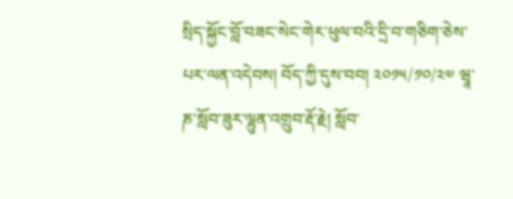སྲིད་སྐྱོང་བློ་བཟང་སེང་གེར་ཕུལ་བའི་དྲི་བ་གཅིག་ཅེས་པར་ལན་འདེབས། བོད་ཀྱི་དུས་བབ། ༢༠༡༥/༡༠/༢༧ ཝཱ་ཎ་སློབ་ཟུར་ལྷུན་འགྲུབ་རྡོ་རྗེ། སློབ་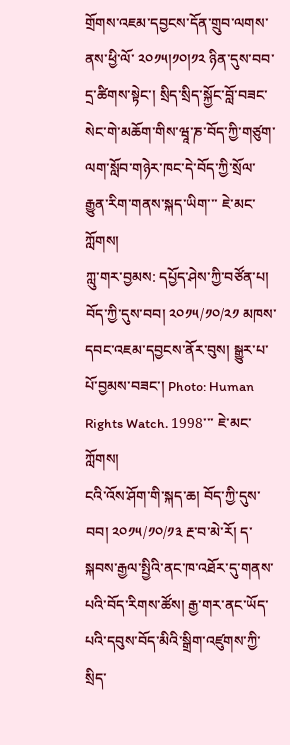གྲོགས་འཇམ་དབྱངས་དོན་གྲུབ་ལགས་ནས་ཕྱི་ལོ་ ༢༠༡༥།༡༠།༡༢ ཉིན་དུས་བབ་དྲ་ཚིགས་སྟེང་། སྲིད་སྲིད་སྐྱོང་བློ་བཟང་སེང་གེ་མཆོག་གིས་ཝཱ་ཎ་བོད་ཀྱི་གཙུག་ལག་སློབ་གཉེར་ཁང་དེ་བོད་ཀྱི་སྲོལ་རྒྱུན་རིག་གནས་སྐད་ཡིག་་་ ཇེ་མང་ཀློགས།
ཀླུ་གར་བྱམས: དཔྱོད་ཤེས་ཀྱི་བཙོན་པ། བོད་ཀྱི་དུས་བབ། ༢༠༡༥/༡༠/༢༡ མཁས་དབང་འཇམ་དབྱངས་ནོར་བུས། སྒྱུར་པ་པོ་བྱམས་བཟང་། Photo: Human Rights Watch. 1998་་་ ཇེ་མང་ཀློགས།
ངའི་འོས་ཤོག་གི་སྐད་ཆ། བོད་ཀྱི་དུས་བབ། ༢༠༡༥/༡༠/༡༣ རྔ་བ་མེ་རོ། ད་སྐབས་རྒྱལ་སྤྱིའི་ནང་ཁ་འཐོར་དུ་གནས་པའི་བོད་རིགས་ཚོས། རྒྱ་གར་ནང་ཡོད་པའི་དབུས་བོད་མིའི་སྒྲིག་འཛུགས་ཀྱི་སྲིད་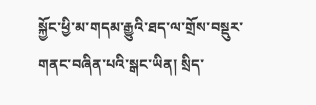སྐྱོང་ཕྱི་མ་གདམ་རྒྱུའི་ཐད་ལ་གྲོས་བསྡུར་གནང་བཞིན་པའི་སྒང་ཡིན། སྲིད་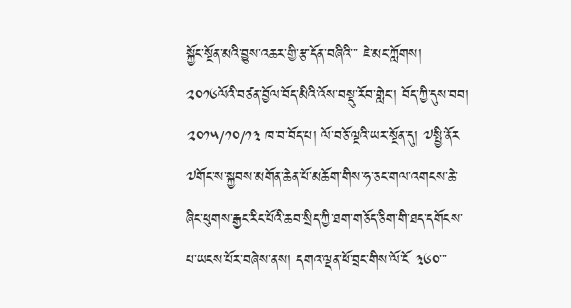སྐྱོང་སྔོན་མའི་བྱུས་འཆར་གྱི་རྩ་དོན་བཞིའི་་་ ཇེ་མང་ཀློགས།
༢༠༡༦ལོའི་བཙན་བྱོལ་བོད་མིའི་འོས་བསྡུ་རོབ་གླེང་། བོད་ཀྱི་དུས་བབ། ༢༠༡༥/༡༠/༡༣ ཁ་བ་བོད་པ། ལོ་བཅོ་ལྔའི་ཡར་སྔོན་དུ། ༧སྤྱི་ནོར ༧གོང་ས་སྐྱབས་མགོན་ཆེན་པོ་མཆོག་གིས་ཧ་ཅང་གལ་འགངས་ཆེ་ཞིང་ཕུགས་རྒྱང་རིང་པོའི་ཆབ་སྲིད་ཀྱི་ཐག་གཅོད་ཅིག་གི་ཐད་དགོངས་པ་ཡངས་པོར་བཞེས་ནས། དགའ་ལྡན་ཕོ་བྲང་གིས་ལོ་ངོ ༣༦༠་་་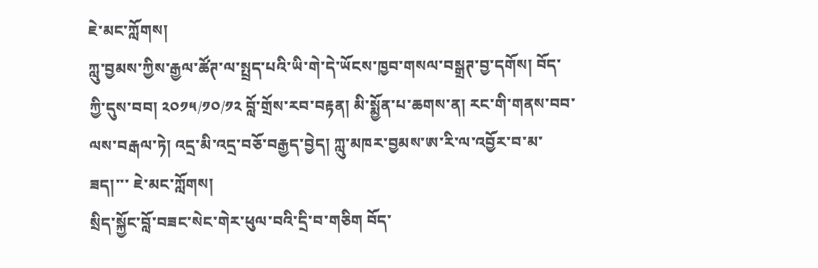ཇེ་མང་ཀློགས།
ཀླུ་བྱམས་ཀྱིས་རྒྱལ་ཚོཊ་ལ་སྤྲད་པའི་ཡི་གེ་དེ་ཡོངས་ཁྱབ་གསལ་བསྒྲཊ་བྱ་དགོས། བོད་ཀྱི་དུས་བབ། ༢༠༡༥/༡༠/༡༢ བློ་གྲོས་རབ་བརྟན། མི་སྨྱོན་པ་ཆགས་ན། རང་གི་གནས་བབ་ལས་བརྒལ་ཏེ། འདྲ་མི་འདྲ་བཅོ་བརྒྱད་བྱེད། ཀླུ་མཁར་བྱམས་ཨ་རི་ལ་འབྱོར་བ་མ་ཟད།་་་ ཇེ་མང་ཀློགས།
སྲིད་སྐྱོང་བློ་བཟང་སེང་གེར་ཕུལ་བའི་དྲི་བ་གཅིག བོད་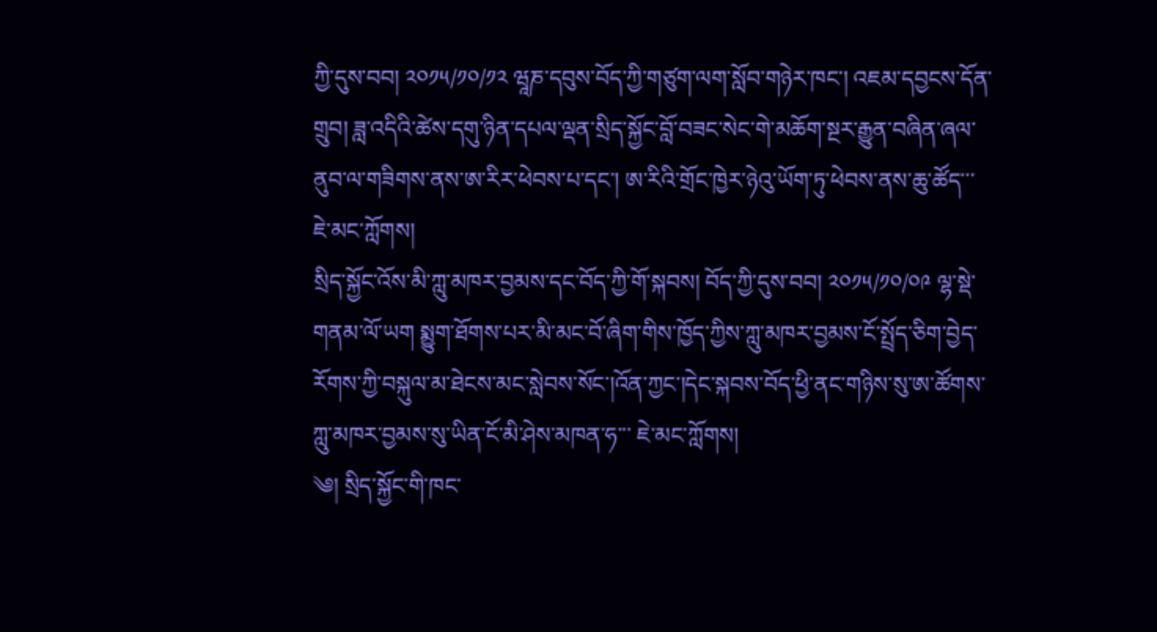ཀྱི་དུས་བབ། ༢༠༡༥/༡༠/༡༢ ཝཱཎ་དབུས་བོད་ཀྱི་གཙུག་ལག་སློབ་གཉེར་ཁང་། འཇམ་དབྱངས་དོན་གྲུབ། ཟླ་འདིའི་ཚེས་དགུ་ཉིན་དཔལ་ལྡན་སྲིད་སྐྱོང་བློ་བཟང་སེང་གེ་མཆོག་སྔར་རྒྱུན་བཞིན་ཞལ་ནུབ་ལ་གཟིགས་ནས་ཨ་རིར་ཕེབས་པ་དང་། ཨ་རིའི་གྲོང་ཁྱེར་ཉེའུ་ཡོག་ཏུ་ཕེབས་ནས་ཆུ་ཚོད་་་ ཇེ་མང་ཀློགས།
སྲིད་སྐྱོང་འོས་མི་ཀླུ་མཁར་བྱམས་དང་བོད་ཀྱི་གོ་སྐབས། བོད་ཀྱི་དུས་བབ། ༢༠༡༥/༡༠/༠༩ ལྷ་སྡེ་གནམ་ལོ་ཡག སྨྱུག་ཐོགས་པར་མི་མང་བོ་ཞིག་གིས་ཁྱོད་ཀྱིས་ཀླུ་མཁར་བྱམས་ངོ་སྤྲོད་ཅིག་བྱེད་རོགས་ཀྱི་བསྐུལ་མ་ཐེངས་མང་སླེབས་སོང་།འོན་ཀྱང་།དེང་སྐབས་བོད་ཕྱི་ནང་གཉིས་སུ་ཨ་ཚོགས་ཀླུ་མཁར་བྱམས་སུ་ཡིན་ངོ་མི་ཤེས་མཁན་ཧ་་་ ཇེ་མང་ཀློགས།
༄། སྲིད་སྐྱོང་གི་ཁང་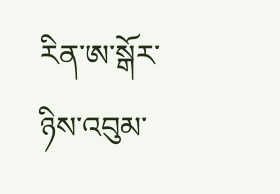རིན་ཨ་སྒོར་ཉིས་འབུམ་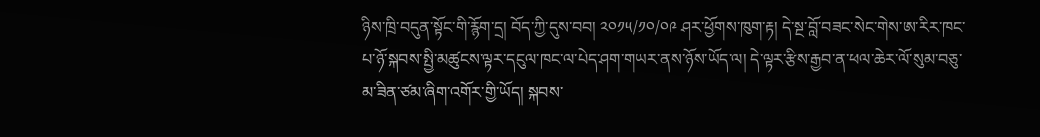ཉིས་ཁྲི་བདུན་སྟོང་གི་རྙོག་དྲ། བོད་ཀྱི་དུས་བབ། ༢༠༡༥/༡༠/༠༩ ཤར་ཕྱོགས་ཁུག་རྟ། དེ་སྔ་བློ་བཟང་སེང་གེས་ཨ་རིར་ཁང་པ་ཉོ་སྐབས་སྤྱི་མཚུངས་ལྟར་དངུལ་ཁང་ལ་པེད་ཤག་གཡར་ནས་ཉོས་ཡོད་ལ། དེ་ལྟར་རྩིས་རྒྱབ་ན་ཕལ་ཆེར་ལོ་སུམ་བཅུ་མ་ཟིན་ཙམ་ཞིག་འགོར་གྱི་ཡོད། སྐབས་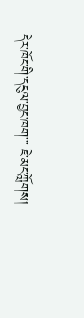དེར་ཁོང་གི་དངུལ་བྱང་ཁག་་་ ཇེ་མང་ཀློགས།